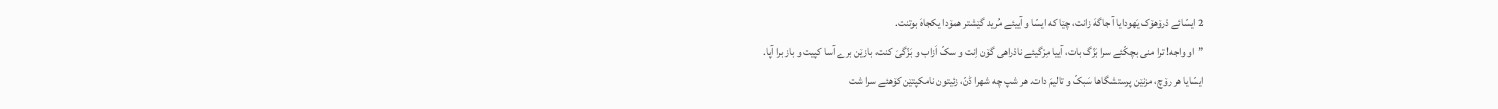2 ایسّائے دْرۆهۆک یَهودایا آ جاگهَ زانت، چێا که ایسّا و آییئے مُرید گێشتر همۆدا یکجاهَ بوتنت.
”او واجه! ترا منی بچکّئے سرا بَزّگ بات، آییا مِرْگیئے نادْراهی گۆن اِنت و سکّ اَزاب و بَزّگیَ کنت، بازێن برے آسا کپیت و باز برا آپا.
ایسّایا هر رۆچ، مزنێن پرستشگاها سَبکّ و تالیمَ دات. هر شپ چه شهرا ڈنّ، زئیتون نامکپتێن کۆهئے سرا شت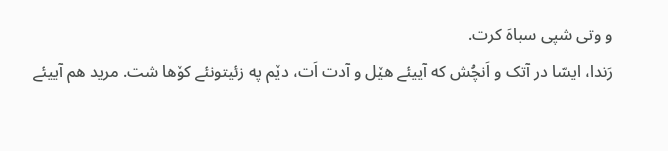و وتی شپی سباهَ کرت.
رَندا، ایسّا در آتک و اَنچُش که آییئے هێل و آدت اَت، دێم په زئیتونئے کۆها شت. مرید هم آییئے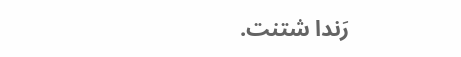رَندا شتنت.